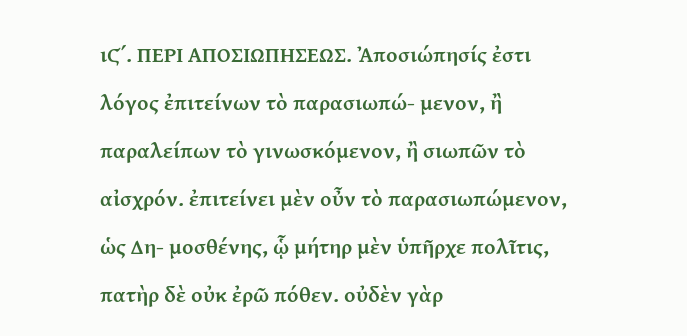ιϚ΄. ΠΕΡΙ ΑΠΟΣΙΩΠΗΣΕΩΣ. Ἀποσιώπησίς ἐστι λόγος ἐπιτείνων τὸ παρασιωπώ- μενον, ἢ παραλείπων τὸ γινωσκόμενον, ἢ σιωπῶν τὸ αἰσχρόν. ἐπιτείνει μὲν οὖν τὸ παρασιωπώμενον, ὡς Δη- μοσθένης, ᾧ μήτηρ μὲν ὑπῆρχε πολῖτις, πατὴρ δὲ οὐκ ἐρῶ πόθεν. οὐδὲν γὰρ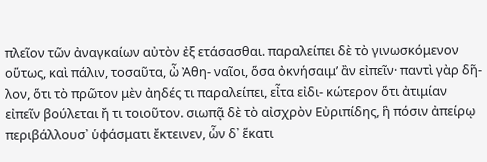πλεῖον τῶν ἀναγκαίων αὐτὸν ἐξ ετάσασθαι. παραλείπει δὲ τὸ γινωσκόμενον οὕτως, καὶ πάλιν, τοσαῦτα, ὦ Ἀθη- ναῖοι, ὅσα ὀκνήσαιμ’ ἂν εἰπεῖν· παντὶ γὰρ δῆ- λον, ὅτι τὸ πρῶτον μὲν ἀηδές τι παραλείπει, εἶτα εἰδι- κώτερον ὅτι ἀτιμίαν εἰπεῖν βούλεται ἤ τι τοιοῦτον. σιωπᾷ δὲ τὸ αἰσχρὸν Εὐριπίδης, ἣ πόσιν ἀπείρῳ περιβάλλουσ᾿ ὑφάσματι ἔκτεινεν, ὧν δ᾿ ἕκατι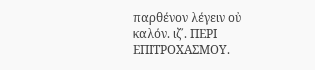παρθένον λέγειν οὐ καλόν. ιζ΄. ΠΕΡΙ ΕΠΙΤΡΟΧΑΣΜΟΥ.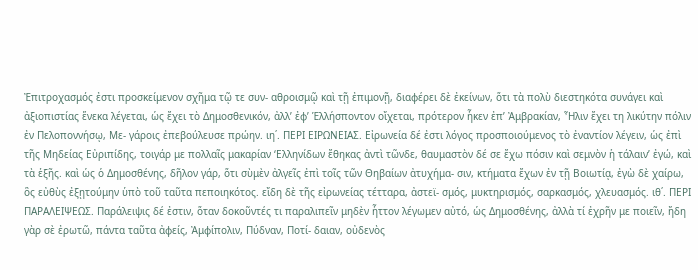Ἐπιτροχασμός ἐστι προσκείμενον σχῆμα τῷ τε συν- αθροισμῷ καὶ τῇ ἐπιμονῇ, διαφέρει δὲ ἐκείνων, ὅτι τὰ πολὺ διεστηκότα συνάγει καὶ ἀξιοπιστίας ἕνεκα λέγεται, ὡς ἔχει τὸ Δημοσθενικόν, ἀλλʼ ἐφʼ Ἑλλήσποντον οἴχεται, πρότερον ἧκεν ἐπʼ Ἀμβρακίαν, Ἦλιν ἔχει τη λικύτην πόλιν ἐν Πελοποννήσῳ, Με- γάροις ἐπεβούλευσε πρώην. ιη΄. ΠΕΡΙ ΕΙΡΩΝΕΙΑΣ. Εἰρωνεία δέ ἐστι λόγος προσποιούμενος τὸ ἐναντίον λέγειν, ὡς ἐπὶ τῆς Μηδείας Εὐριπίδης, τοιγάρ με πολλαῖς μακαρίαν ‘Ελληνίδων ἔθηκας ἀντὶ τῶνδε, θαυμαστὸν δέ σε ἔχω πόσιν καὶ σεμνὸν ἡ τάλαιν’ ἐγώ, καὶ τὰ ἑξῆς. καὶ ὡς ὁ Δημοσθένης, δῆλον γάρ, ὅτι σὺμὲν ἀλγεῖς ἐπὶ τοῖς τῶν Θηβαίων ἀτυχήμα- σιν, κτήματα ἔχων ἐν τῇ Βοιωτίᾳ, ἐγὼ δὲ χαίρω, ὃς εὐθὺς ἐξῃτούμην ὑπὸ τοῦ ταῦτα πεποιηκότος. εἴδη δὲ τῆς εἰρωνείας τέτταρα, ἀστεϊ- σμός, μυκτηρισμός, σαρκασμός, χλευασμός. ιθ΄. ΠΕΡΙ ΠΑΡΑΛΕΙΨΕΩΣ. Παράλειψις δέ ἐστιν, ὅταν δοκοῦντές τι παραλιπεῖν μηδὲν ἧττον λέγωμεν αὐτό, ὡς Δημοσθένης, ἀλλὰ τί ἐχρῆν με ποιεῖν, ἤδη γὰρ σὲ ἐρωτῶ, πάντα ταῦτα ἀφείς, Ἀμφίπολιν, Πύδναν, Ποτί- δαιαν, οὐδενὸς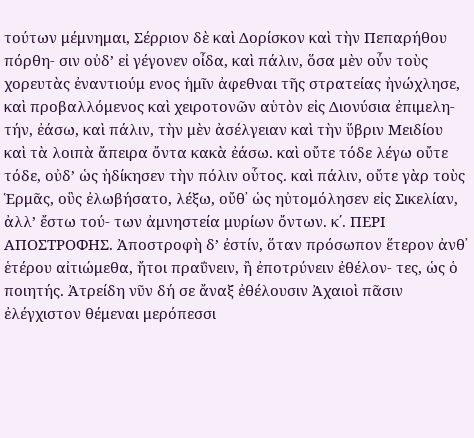τούτων μέμνημαι, Σέρριον δὲ καὶ Δορίσκον καὶ τὴν Πεπαρήθου πόρθη- σιν οὐδʼ εἰ γέγονεν οἶδα, καὶ πάλιν, ὅσα μὲν οὖν τοὺς χορευτὰς ἐναντιούμ ενος ἡμῖν ἀφεθναι τῆς στρατείας ἠνώχλησε, καὶ προβαλλόμενος καὶ χειροτονῶν αὑτὸν εἰς Διονύσια ἐπιμελη- τήν, ἐάσω, καὶ πάλιν, τὴν μὲν ἀσέλγειαν καὶ τὴν ὕβριν Μειδίου καὶ τὰ λοιπὰ ἄπειρα ὄντα κακὰ ἐάσω. καὶ οὔτε τόδε λέγω οὔτε τόδε, οὐδʼ ὡς ἠδίκησεν τὴν πόλιν οὗτος. καὶ πάλιν, οὔτε γὰρ τοὺς Ἑρμᾶς, οὓς ἐλωβήσατο, λέξω, οὔθ᾿ ὡς ηὐτομόλησεν εἰς Σικελίαν, ἀλλʼ ἔστω τού- των ἀμνηστεία μυρίων ὄντων. κ΄. ΠΕΡΙ ΑΠΟΣΤΡΟΦΗΣ. Ἀποστροφὴ δʼ ἐστίν, ὅταν πρόσωπον ἕτερον ἀνθ᾿ ἑτέρου αἰτιώμεθα, ἤτοι πραΰνειν, ἢ ἐποτρύνειν ἐθέλον- τες, ὡς ὁ ποιητής. Ἀτρείδη νῦν δή σε ἄναξ ἐθέλουσιν Ἀχαιοὶ πᾶσιν ἐλέγχιστον θέμεναι μερόπεσσι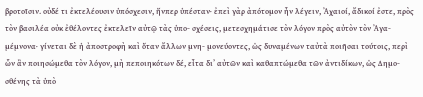βροτοῖσιν. οὐδέ τι ἐκτελέουσιν ὑπόσχεσιν, ἥνπερ ὑπέσταν· ἐπεὶ γὰρ ἀπότομον ἦν λέγειν, Ἀχαιοί, ἄδικοί ἐστε, πρὸς τὸν βασιλέα οὐκ ἐθέλοντες ἐκτελεῖν αὐτῷ τὰς ὑπο- σχέσεις, μετεσχημάτισε τὸν λόγον πρὸς αὐτὸν τὸν Ἀγα- μέμνονα· γίνεται δὲ ἡ ἀποστροφὴ καὶ ὅταν ἄλλων μνη- μονεύοντες, ὡς δυναμένων ταὐτὰ ποιῆσαι τούτοις, περὶ ὧν ἂν ποιησώμεθα τὸν λόγον, μὴ πεποιηκότων δέ, εἶτα διʼ αὐτῶν καὶ καθαπτώμεθα τῶν ἀντιδίκων, ὡς Δημο- σθένης τὰ ὑπὸ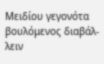Μειδίου γεγονότα βουλόμενος διαβάλ- λειν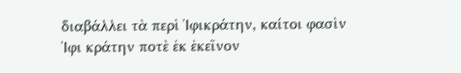διαβάλλει τὰ περὶ Ἰφικράτην, καίτοι φασὶν Ἰφι κράτην ποτὲ ἐκ ἐκεῖνον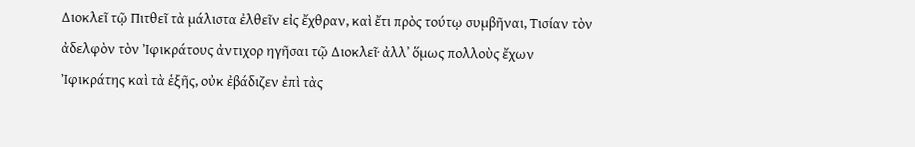Διοκλεῖ τῷ Πιτθεῖ τὰ μάλιστα ἐλθεῖν εἰς ἔχθραν, καὶ ἔτι πρὸς τούτῳ συμβῆναι, Τισίαν τὸν ἀδελφὸν τὸν Ἰφικράτους ἀντιχορ ηγῆσαι τῷ Διοκλεῖ· ἀλλʼ ὅμως πολλοὺς ἔχων Ἰφικράτης καὶ τὰ ἑξῆς, οὐκ ἐβάδιζεν ἐπὶ τὰς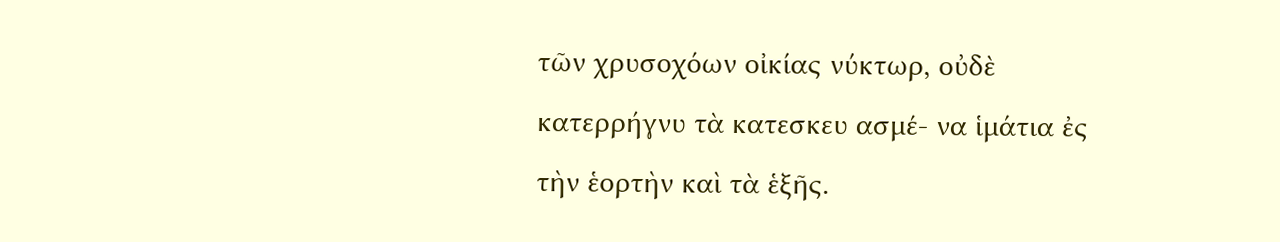τῶν χρυσοχόων οἰκίας νύκτωρ, οὐδὲ κατερρήγνυ τὰ κατεσκευ ασμέ- να ἱμάτια ἐς τὴν ἑορτὴν καὶ τὰ ἑξῆς.